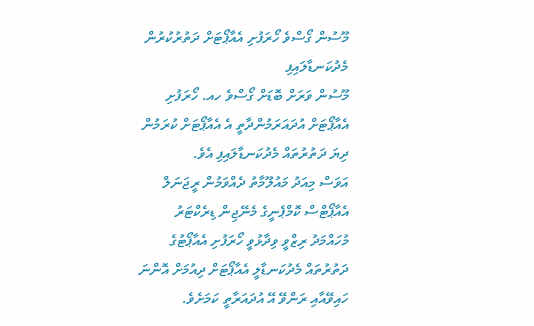މޫސުން ގޯސްވެ ހޯރަފުށި އެއާޕޯޓަށް ދަތުރުކުރުން މެދުކަނޑާލައިފި
މޫސުން ވަރަށް ބޮޑަށް ގޯސްވެ ހއ. ހޯރަފުށި އެއާޕޯޓަށް އުދައަރަމުންދާތީ އެ އެއާޕޯޓަށް ކުރަމުން ދިޔަ ދަތުރުތައް މެދުކަނޑާލައިފި އެވެ.
އަވަސް މިއަދު މައުލޫމާތު ދެއްވަމުން ރީޖަނަލް އެއާޕޯޓްސް ކޮމްޕެނީގެ މެނޭޖިން ޑިރެކްޓަރު މުހައްމަދު ރިޒްވީ ވިދާޅުވީ ހޯރަފުށި އެއާޕޯޓުގެ ދަތުރުތައް މެދުކަނޑާލީ އެއާޕޯޓަށް ދިއުމަށް އޮންނަ ހައިވޭއާއި ރަންވޭ އޭ އުދައަރާތީ ކަމަށެވެ.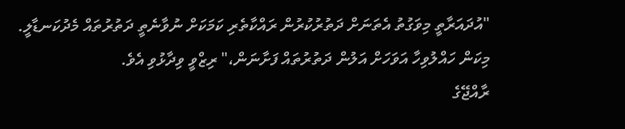"އުދައަރާތީ މިވަގުތު އެތަނަށް ދަތުރުކުރުން ރައްކާތެރި ކަމަކަށް ނުވާނެތީ ދަތުރުތައް މެދުކަނޑާލީ. މިކަން ހައްލުވިހާ އަވަހަށް އަލުން ދަތުރުތައް ފަށާނަން،" ރިޒްވީ ވިދާޅުވި އެވެ.
ރާއްޖޭގެ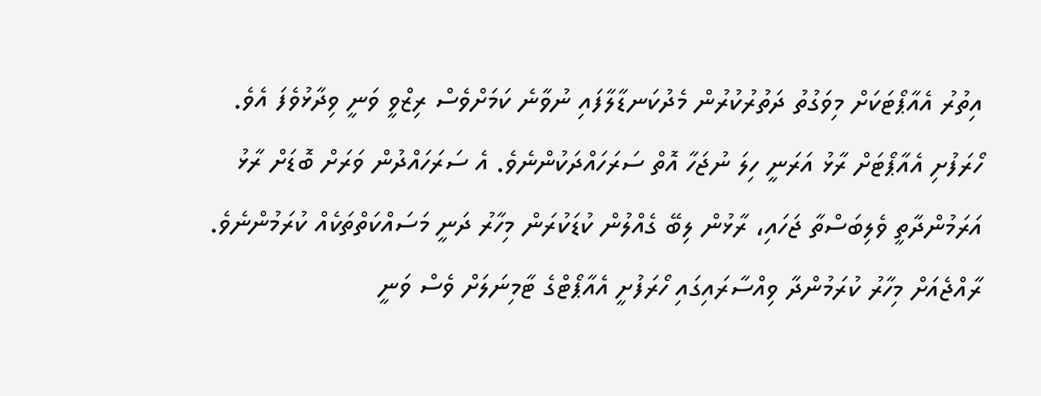އިތުރު އެއާޕޯޓަކަށް މިވަގުތު ދަތުރުކުރުން މެދުކަނޑާލާފައި ނުވާނެ ކަމަށްވެސް ރިޒްވީ ވަނީ ވިދާޅުވެފަ އެވެ.
ހޯރަފުށި އެއާޕޯޓަށް ރާޅު އަރަނީ ހިލަ ނުޖަހާ އޮތް ސަރަހައްދަކުންނެވެ. އެ ސަރަހައްދުން ވަރަށް ބޮޑަށް ރާޅު އަރަމުންދާތީ ވެލިބަސްތާ ޖަހައި، ރާޅުން ލިބޭ ގެއްލުން ކުޑަކުރަން މިހާރު ދަނީ މަސައްކަތްތަކެއް ކުރަމުންނެވެ.
ރާއްޖެއަށް މިހާރު ކުރަމުންދާ ވިއްސާރައިގައި ހޯރަފުށީ އެއާޕޯޓްގެ ޓާމިނަލަށް ވެސް ވަނީ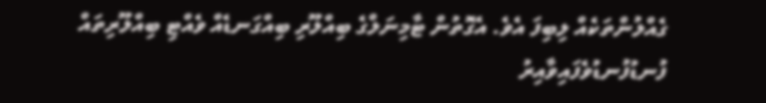ގެއްލުންތަކެއް ލިބިފަ އެވެ. އެގޮތުން ޓާމިނަލްގެ ބިއްލޫރި ބިއްގަނޑެއް ވެއްޓި ބިއްލޫރިތައް ފުނޑުފުނޑުވެފައިވާއިރު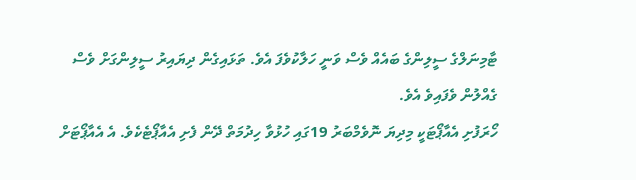ޓާމިނަލްގެ ސީލިންގެ ބައެއް ވެސް ވަނީ ހަލާކުވެފަ އެވެ. ތަޅައިގެން ދިޔައިރު ސީލިންގަށް ވެސް ގެއްލުން ވެފައިވެ އެވެ.
ހޯރަފުށި އެއާޕޯޓަކީ މިދިޔަ ނޮވެމްބަރު 19ގައި ހުޅުވާ ހިދުމަތް ދޭން ފެށި އެއާޕޯޓެކެވެ. އެ އެއާޕޯޓަށް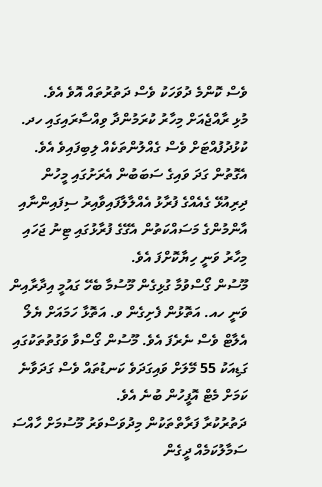ވެސް ކޮންމެ ދުވަހަކު ވެސް ދަތުރުތައް އޮވެ އެވެ.
މުޅި ރާއްޖެއަށް މިހާރު ކުރަމުންދާ ވިއްސާރައިގައި ހދ. ކުޅުދުފުއްޓަށް ވެސް ގެއްލުންތަކެއް ލިބިފައިވެ އެވެ. އެގޮތުން ގަދަ ވައިގެ ސަބަބުން އެރަށުގައި މީހުން ދިރިއުޅޭ ގެއެއްގެ ފުރާޅު އެއްލާލާފައިވާއިރު ސިފައިންނާއި އާންމުންގެ މަސައްކަތުން އެގޭގެ ފުރާޅުގައި ޓިނު ޖަހައި މިހާރު ވަނީ ހިޔާކޮށްފަ އެވެ.
މޫސުން ގޯސްވުމާ ގުޅިގެން މޫސުމާ ބެހޭ ގައުމީ އިދާރާއިން ވަނީ ހއ. އަތޮޅުން ފެށިގެން ވ. އަތޮޅާ ހަމައަށް ޔެލޯ އެލާޓް ވެސް ނެރެފަ އެވެ. މޫސުން ގޯސްވާ ވަގުތުތަކުގައި ގަޑިއަކު 55 މޭލަށް ވައިގަދަވެ ކަނޑުތައް ވެސް ގަދަވާނެ ކަމަށް މެޓް އޮފީހުން ބުނެ އެވެ.
ދަތުރުކުރާ ފަރާތްތަކުން މިދުވަސްވަރު މޫސުމަށް ހާއްސަ ސަމާލުކަމެއް ދީގެން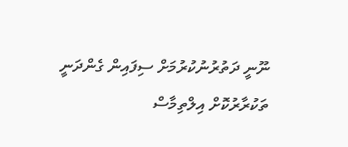ނޫނީ ދަތުރުނުކުރުމަށް ސިފައިން ގެންދަނީ ތަކުރާރުކޮށް އިލްތިމާސް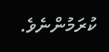ކުރަމުންނެވެ.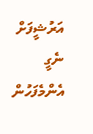އަރުޝީފަށް ނެގީ
އެންމެފަހުން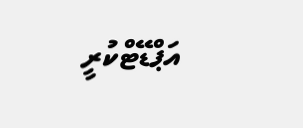އަޕްޑޭޓްކުރީ